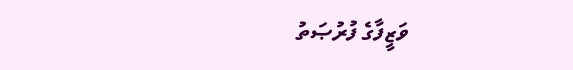ވަޒީފާގެ ފުރުޞަތު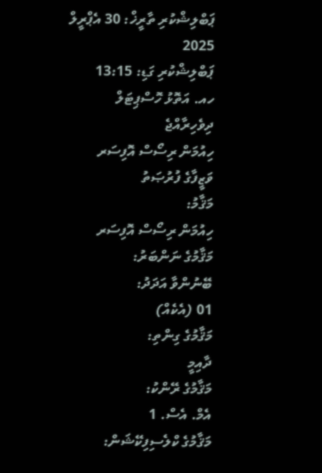ޕަބްލިޝްކުރި ތާރީޚް: 30 އެޕްރީލް 2025
ޕަބްލިޝްކުރި ގަޑި: 13:15
ހއ. އަތޮޅު ހޮސްޕިޓަލް
ދިވެހިރާއްޖެ
ހިއުމަން ރިސޯސް އޮފިސަރ
ވަޒީފާގެ ފުރުޞަތު
މަޤާމު:
ހިއުމަން ރިސޯސް އޮފިސަރ
މަޤާމުގެ ނަންބަރު:
ބޭނުންވާ އަދަދު:
01 (އެކެއް)
މަޤާމުގެ ގިންތި:
ދާއިމީ
މަޤާމުގެ ރޭންކު:
އެމް. އެސް. 1
މަޤާމުގެ ކްލެސިފިކޭޝަން: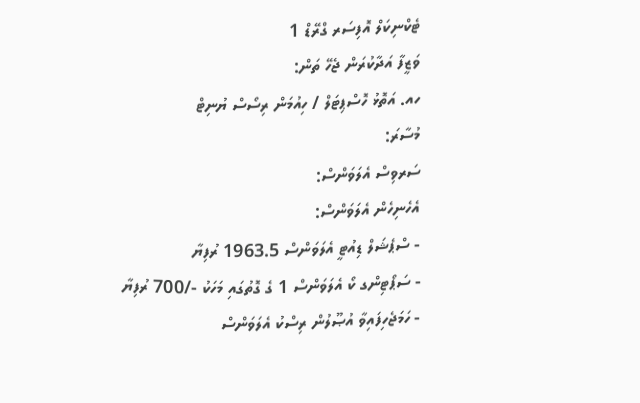ޓެކްނިކަލް އޮފިސަރ ގްރޭޑް 1
ވަޒީފާ އަދާކުރަން ޖެހޭ ތަން:
ހއ. އަތޮޅު ހޮސްޕިޓަލް / ހިއުމަން ރިސޯސް ޔުނިޓް
މުސާރަ:
ސަރވިސް އެލަވަންސް:
އެހެނިހެން އެލަވަންސް:
- ސްޕެޝަލް ޑިއުޓީ އެލަވަންސް 1963.5 ރުފިޔާ
- ސަޕޯޓިންގ ކޯ އެލަވަންސް 1 ގެ ގޮތުގައި މަހަކު -/700 ރުފިޔާ
- ހަމަޖެހިފައިވާ އުޞޫލުން ރިސްކު އެލަވަންސް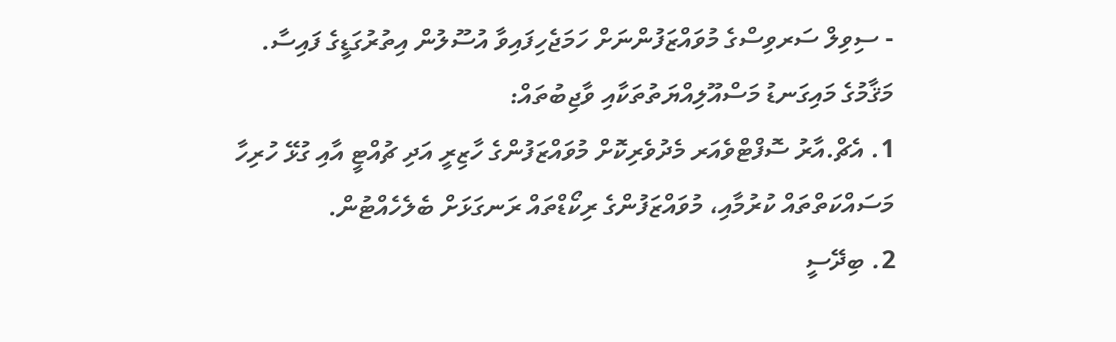- ސިވިލް ސަރވިސްގެ މުވައްޒަފުންނަށް ހަމަޖެހިފައިވާ އުސޫލުން އިތުރުގަޑީގެ ފައިސާ.
މަޤާމުގެ މައިގަނޑު މަސްއޫލިއްޔަތުތަކާއި ވާޖިބުތައް:
1. އެޗް.އާރު ސޮފްޓްވެއަރ މެދުވެރިކޮށް މުވައްޒަފުންގެ ހާޒިރީ އަދި ޗުއްޓީ އާއި ގުޅޭ ހުރިހާ މަސައްކަތްތައް ކުރުމާއި، މުވައްޒަފުންގެ ރިކޯޑްތައް ރަނގަޅަށް ބެލެހެއްޓުން.
2. ބިދޭސީ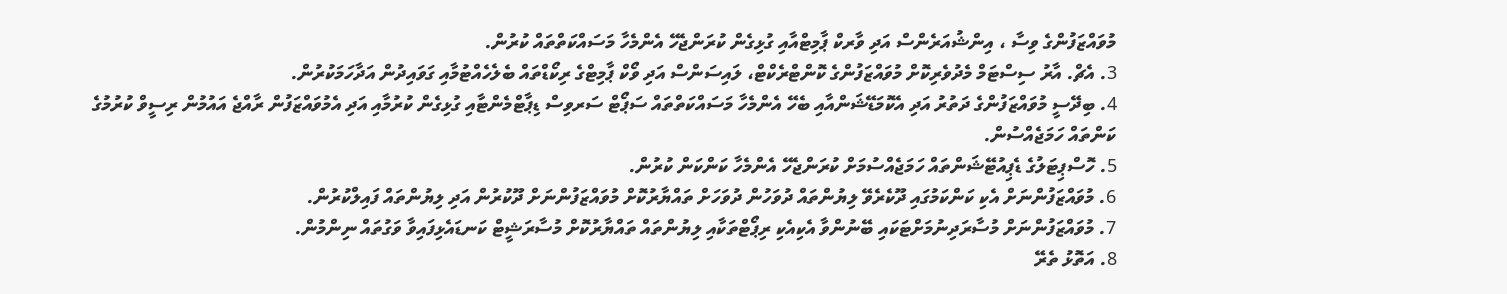މުވައްޒަފުންގެ ވިސާ ، އިންޝުއަރެންސް އަދި ވާރކް ޕާމިޓްއާއި ގުޅިގެން ކުރަންޖެހޭ އެންމެހާ މަސައްކަތްތައް ކުރުން.
3. އެޗް. އާރު ސިސްޓަމް މެދުވެރިކޮށް މުވައްޒަފުންގެ ކޮންޓްރެކްޓް، ލައިސަންސް އަދި ވޯކް ޕާމިޓްގެ ރިކޯޑްތައް ބެލެހެއްޓުމާއި ގަވައިދުން އަދާހަމަކުރުން.
4. ބިދޭސީ މުވައްޒަފުންގެ ދަތުރު އަދި އެކޮމަޑޭޝަންއާއި ބެހޭ އެންމެހާ މަސައްކަތްތައް ސަޕޯޓް ސަރވިސް ޑިޕާޓްމެންޓާއި ގުޅިގެން ކުރުމާއި އަދި އެމުވައްޒަފުން ރާއްޖެ އައުމުން ރިސީވް ކުރުމުގެ ކަންތައް ހަމަޖެއްސުން.
5. ހޮސްޕިޓަލުގެ ޑެޕިއުޓޭޝަންތައް ހަމަޖެއްސުމަށް ކުރަންޖެހޭ އެންމެހާ ކަންކަން ކުރުން.
6. މުވައްޒަފުންނަށް އެކި ކަންކަމުގައި ދޫކެރެވޭ ލިޔުންތައް ދުވަހުން ދުވަހަށް ތައްޔާރުކޮށް މުވައްޒަފުންނަށް ދޫކުރުން އަދި ލިޔުންތައް ފައިލްކުރުން.
7. މުވައްޒަފުންނަށް މުސާރަދިނުމަށްޓަކައި ބޭނުންވާ އެކިއެކި ރިޕޯޓްތަކާއި ލިޔުންތައް ތައްޔާރުކޮށް މުސާރަޝީޓް ކަނޑައެޅިފައިވާ ވަގުތައް ނިންމުން.
8. އަތޮޅު ތެރޭ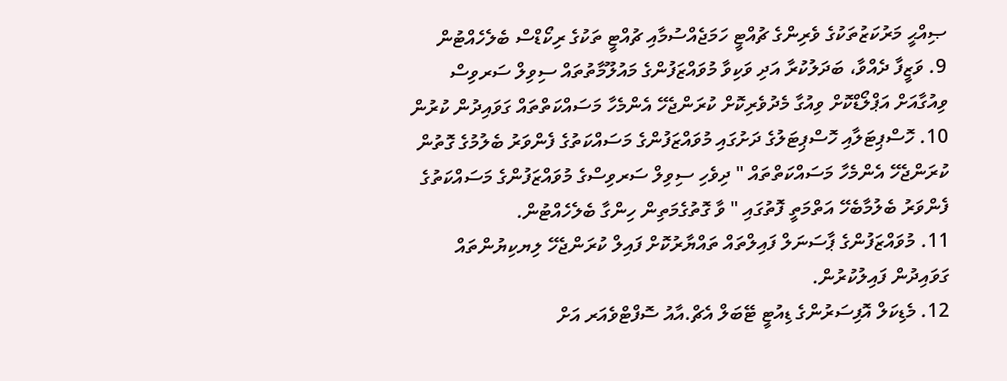ޞިއްޙީ މަރުކަޒުތަކުގެ ވެރިންގެ ޗުއްޓީ ހަމަޖެއްސުމާއި ޗުއްޓީ ތަކުގެ ރިކޯޑްސް ބެލެހެއްޓުން
9. ވަޒީފާ ދެއްވާ، ބަދަލުކުރާ އަދި ވަކިވާ މުވައްޒަފުންގެ މައުލޫމާތުތައް ސިވިލް ސަރވިސް ވިއުގާއަށް އަޕްލޯޑްކޮށް ވިއުގާ މެދުވެރިކޮށް ކުރަންޖެހޭ އެންމެހާ މަސައްކަތްތައް ގަވައިދުން ކުރުން
10. ހޮސްޕިޓަލާއި ހޮސްޕިޓަލުގެ ދަށުގައި މުވައްޒަފުންގެ މަސައްކަތުގެ ފެންވަރު ބެލުމުގެ ގޮތުން ކުރަންޖެހޭ އެންމެހާ މަސައްކަތްތައް " ދިވެހި ސިވިލް ސަރވިސްގެ މުވައްޒަފުންގެ މަސައްކަތުގެ ފެންވަރު ބެލުމާބެހޭ އަތްމަތީ ފޮތުގައި " ވާ ގޮތުގެމަތިން ހިންގާ ބެލެހެއްޓުން.
11. މުވައްޒަފުންގެ ޕާސަނަލް ފައިލްތައް ތައްޔާރުކޮށް ފައިލް ކުރަންޖެހޭ ލިޔކިޔުންތައް ގަވައިދުން ފައިލުކުރުން.
12. މެޑިކަލް އޮފިސަރުންގެ ޑިއުޓީ ޓޭބަލް އެޗް.އާއު ސޮފްޓްވެއަރ އަށް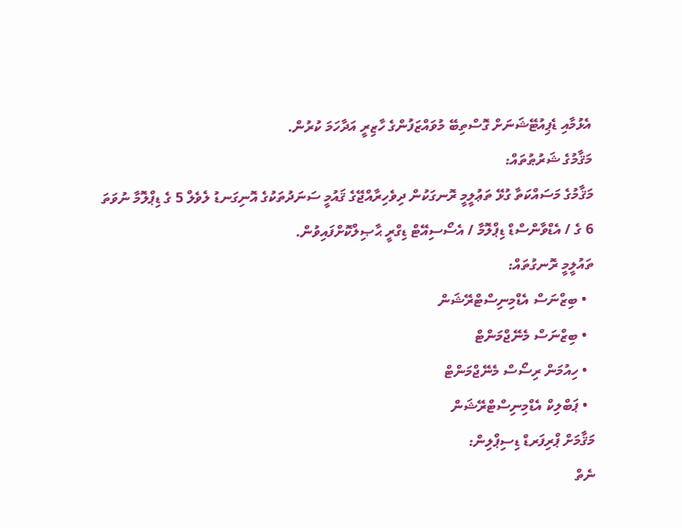އެޅުމާއި ޑެޕިއުޓޭޝަނަށް ގޮސްތިބޭ މުވައްޒަފުންގެ ހާޒިރީ އަދާހަމަ ކުރުން.
މަޤާމުގެ ޝަރުޠުތައް:
މަޤާމުގެ މަސައްކަތާ ގުޅޭ ތަޢުލީމީ ރޮނގަކުން ދިވެހިރާއްޖޭގެ ޤައުމީ ސަނަދުތަކުގެ އޮނިގަނޑު ލެވެލް 5 ގެ ޑިޕްލޮމާ ނުވަތަ 6 ގެ / އެޑްވާންސްޑް ޑިޕްލޮމާ / އެސޯސިއޭޓް ޑިގްރީ ޙާޞިލްކޮށްފައިވުން.
ތައުލީމީ ރޮނގުތައް:
  • ބިޒްނަސް އެޑްމިނިސްޓްރޭޝަން
  • ބިޒްނަސް މެނޭޖްމަންޓް
  • ހިއުމަން ރިސޯސް މެނޭޖްމަންޓް
  • ޕަބްލިކް އެޑްމިނިސްޓްރޭޝަން
މަޤާމަށް ޕްރިފަރޑް ޑިސިޕްލިން:
ނެތް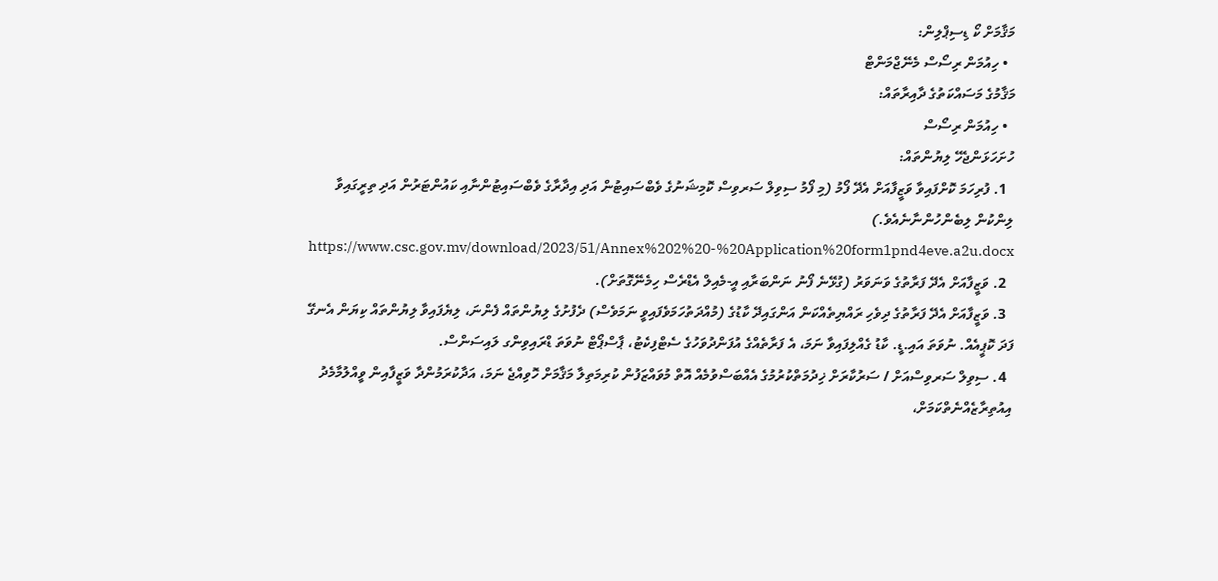މަޤާމަށް ކޯ ޑިސިޕްލިން:
  • ހިއުމަން ރިސޯސް މެނޭޖްމަންޓް
މަޤާމުގެ މަސައްކަތުގެ ދާއިރާތައް:
  • ހިއުމަން ރިސޯސް
ހުށަހަޅަންޖެހޭ ލިޔުންތައް:
  1. ފުރިހަމަ ކޮށްފައިވާ ވަޒީފާއަށް އެދޭ ފޯމު (މި ފޯމު ސިވިލް ސަރވިސް ކޮމިޝަނުގެ ވެބްސައިޓުން އަދި އިދާރާގެ ވެބްސައިޓުންނާއި ކައުންޓަރުން އަދި ތިރީގައިވާ ލިންކުން ލިބެންހުންނާނެއެވެ.)  https://www.csc.gov.mv/download/2023/51/Annex%202%20-%20Application%20form1pnd4eve.a2u.docx
  2. ވަޒީފާއަށް އެދޭ ފަރާތުގެ ވަނަވަރު (ގުޅޭނެ ފޯނު ނަންބަރާއި އީ-މެއިލް އެޑްރެސް ހިމެނޭގޮތަށް).
  3. ވަޒީފާއަށް އެދޭ ފަރާތުގެ ދިވެހި ރައްޔިތެއްކަން އަންގައިދޭ ކާޑުގެ (މުއްދަތުހަމަވެފައިވީ ނަމަވެސް) ދެފުށުގެ ލިޔުންތައް ފެންނަ، ލިޔެފައިވާ ލިޔުންތައް ކިޔަން އެނގޭ ފަދަ ކޮޕީއެއް. ނުވަތަ އައި.ޑީ. ކާޑު ގެއްލިފައިވާ ނަމަ، އެ ފަރާތެއްގެ އުފަންދުވަހުގެ ސެޓްފިކެޓު، ޕާސްޕޯޓް ނުވަތަ ޑްރައިވިންގ ލައިސަންސް.
  4. ސިވިލް ސަރވިސްއަށް / ސަރުކާރަށް ޚިދުމަތްކުރުމުގެ އެއްބަސްވުމެއް އޮތް މުވައްޒަފުން ކުރިމަތިލާ މަޤާމަށް ހޮވިއްޖެ ނަމަ، އަދާކުރަމުންދާ ވަޒީފާއިން ވީއްލުމާމެދު އިއުތިރާޒެއްނެތްކަމަށް،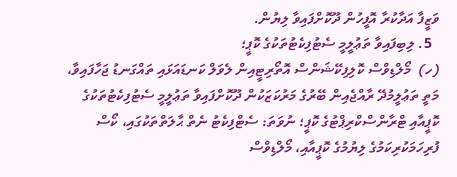ވަޒީފާ އަދާކުރާ އޮފީހުން ދޫކޮށްފައިވާ ލިޔުން.
  5. ލިބިފައިވާ ތަޢުލީމީ ސެޓުފިކެޓުތަކުގެ ކޮޕީ؛
(ހ)  މޯލްޑިވްސް ކޮލިފިކޭޝަންސް އޮތޯރިޓީއިން ލެވަލް ކަނޑައަޅައި ތައްގަނޑު ޖަހާފައިވާ، މަތީ ތަޢުލީމުދޭ ރާއްޖެއިން ބޭރުގެ މަރުކަޒަކުން ދޫކޮށްފައިވާ ތަޢުލީމީ ސެޓުފިކެޓުތަކުގެ ކޮޕީއާއި ޓްރާންސްކްރިޕްޓުގެ ކޮޕީ؛ ނުވަތަ: ސެޓްފިކެޓު ނެތް ޙާލަތްތަކުގައި، ކޯސް ފުރިހަމަކުރިކަމުގެ ލިޔުމުގެ ކޮޕީއާއި، މޯލްޑިވްސް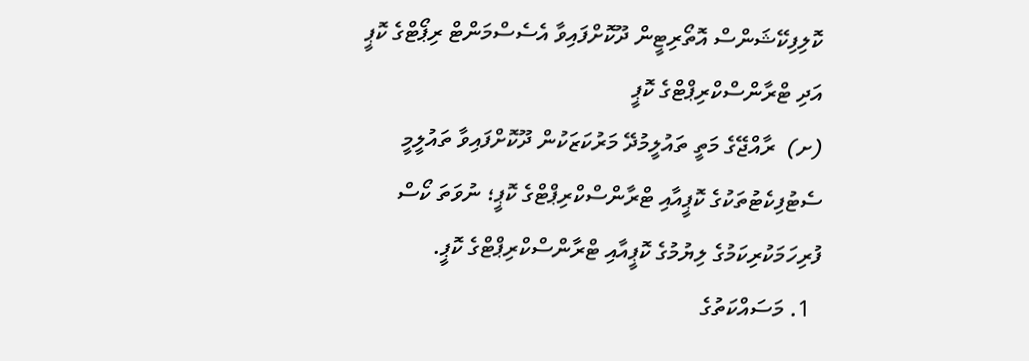ކޮލިފިކޭޝަންސް އޮތޯރިޓީން ދޫކޮށްފައިވާ އެސެސްމަންޓް ރިޕޯޓްގެ ކޮޕީ އަދި ޓްރާންސްކްރިޕްޓްގެ ކޮޕީ
(ށ)  ރާއްޖޭގެ މަތީ ތައުލީމުދޭ މަރުކަޒަކުން ދޫކޮށްފައިވާ ތައުލީމީ ސެޓުފިކެޓުތަކުގެ ކޮޕީއާއި ޓްރާންސްކްރިޕްޓްގެ ކޮޕީ؛ ނުވަތަ ކޯސް ފުރިހަމަކުރިކަމުގެ ލިޔުމުގެ ކޮޕީއާއި ޓްރާންސްކްރިޕްޓްގެ ކޮޕީ.
  1. މަސައްކަތުގެ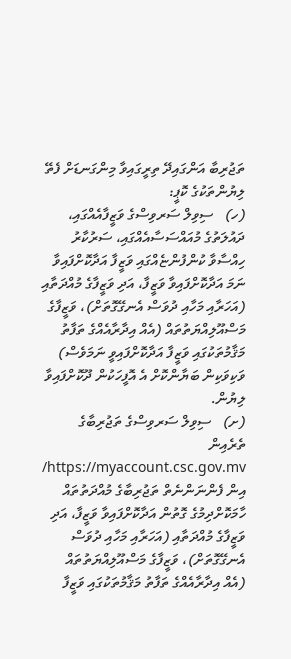ތަޖުރިބާ އަންގައިދޭ ތިރީގައިވާ މިންގަނޑަށް ފެތޭ ލިޔުންތަކުގެ ކޮޕީ:
(ހ)   ސިވިލް ސަރވިސްގެ ވަޒީފާއެއްގައި، ދައުލަތުގެ މުއައްސަސާއެއްގައި، ސަރުކާރު ހިއްސާވާ ކުންފުންޏެއްގައި ވަޒީފާ އަދާކޮށްފައިވާ ނަމަ އަދާކޮށްފައިވާ ވަޒީފާ، އަދި ވަޒީފާގެ މުއްދަތާއި (އަހަރާއި މަހާއި ދުވަސް އެނގޭގޮތަށް)، ވަޒީފާގެ މަސްއޫލިއްޔަތުތައް (އެއް އިދާރާއެއްގެ ތަފާތު މަޤާމުތަކުގައި ވަޒީފާ އަދާކޮށްފައިވީ ނަމަވެސް) ވަކިވަކިން ބަޔާންކޮށް އެ އޮފީހަކުން ދޫކޮށްފައިވާ ލިޔުން.
(ށ)   ސިވިލް ސަރވިސްގެ ތަޖުރިބާގެ ތެރެއިން https://myaccount.csc.gov.mv/ އިން ފެންނަންނެތް ތަޖުރިބާގެ މުއްދަތުތައް ހާމަކޮށްދިމުގެ ގޮތުން އަދާކޮށްފައިވާ ވަޒީފާ، އަދި ވަޒީފާގެ މުއްދަތާއި (އަހަރާއި މަހާއި ދުވަސް އެނގޭގޮތަށް)، ވަޒީފާގެ މަސްއޫލިއްޔަތުތައް (އެއް އިދާރާއެއްގެ ތަފާތު މަޤާމުތަކުގައި ވަޒީފާ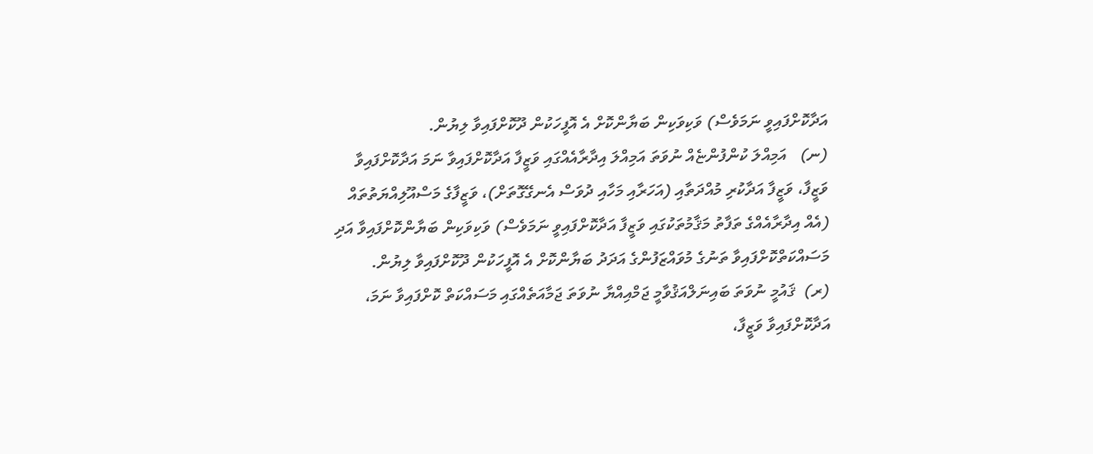އަދާކޮށްފައިވީ ނަމަވެސް) ވަކިވަކިން ބަޔާންކޮށް އެ އޮފީހަކުން ދޫކޮށްފައިވާ ލިޔުން.
(ނ)   އަމިއްލަ ކުންފުންޏެއް ނުވަތަ އަމިއްލަ އިދާރާއެއްގައި ވަޒީފާ އަދާކޮށްފައިވާ ނަމަ އަދާކޮށްފައިވާ ވަޒީފާ، ވަޒީފާ އަދާކުރި މުއްދަތާއި (އަހަރާއި މަހާއި ދުވަސް އެނގޭގޮތަށް)، ވަޒީފާގެ މަސްއޫލިއްޔަތުތައް (އެއް އިދާރާއެއްގެ ތަފާތު މަޤާމުތަކުގައި ވަޒީފާ އަދާކޮށްފައިވީ ނަމަވެސް) ވަކިވަކިން ބަޔާންކޮށްފައިވާ އަދި މަސައްކަތްކޮށްފައިވާ ތަނުގެ މުވައްޒަފުންގެ އަދަދު ބަޔާންކޮށް އެ އޮފީހަކުން ދޫކޮށްފައިވާ ލިޔުން.
(ރ)  ޤައުމީ ނުވަތަ ބައިނަލްއަޤުވާމީ ޖަމްއިއްޔާ ނުވަތަ ޖަމާއަތެއްގައި މަސައްކަތް ކޮށްފައިވާ ނަމަ، އަދާކޮށްފައިވާ ވަޒީފާ،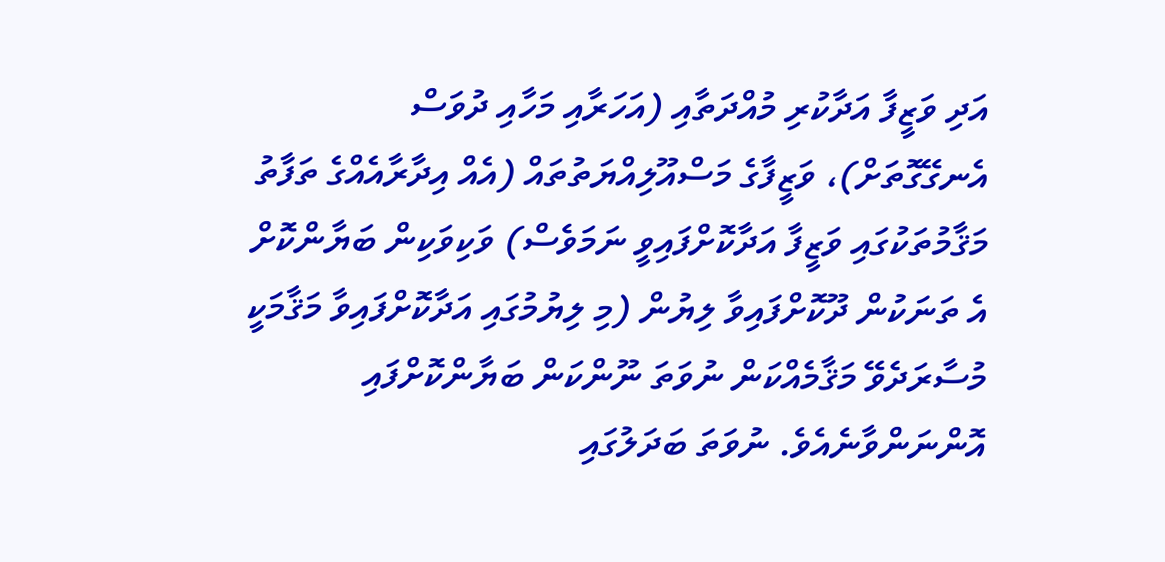އަދި ވަޒީފާ އަދާކުރި މުއްދަތާއި (އަހަރާއި މަހާއި ދުވަސް އެނގޭގޮތަށް)، ވަޒީފާގެ މަސްއޫލިއްޔަތުތައް (އެއް އިދާރާއެއްގެ ތަފާތު މަޤާމުތަކުގައި ވަޒީފާ އަދާކޮށްފައިވީ ނަމަވެސް) ވަކިވަކިން ބަޔާންކޮށް އެ ތަނަކުން ދޫކޮށްފައިވާ ލިޔުން (މި ލިޔުމުގައި އަދާކޮށްފައިވާ މަޤާމަކީ މުސާރަދެވޭ މަޤާމެއްކަން ނުވަތަ ނޫންކަން ބަޔާންކޮށްފައި އޮންނަންވާނެއެވެ. ނުވަތަ ބަދަލުގައި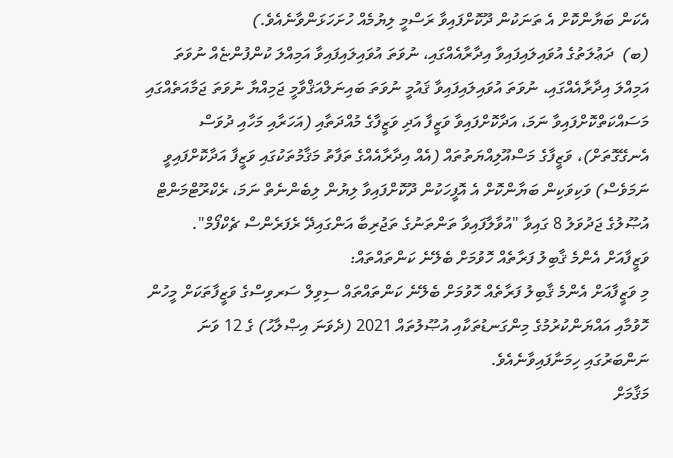އެކަން ބަޔާންކޮށް އެ ތަނަކުން ދޫކޮށްފައިވާ ރަސްމީ ލިޔުމެއް ހުށަހަޅަންވާނެއެވެ.)
(ބ)  ދަޢުލަތުގެ އުވައިލައިފައިވާ އިދާރާއެއްގައި، ނުވަތަ އުވައިލައިފައިވާ އަމިއްލަ ކުންފުންޏެއް ނުވަތަ އަމިއްލަ އިދާރާއެއްގައި، ނުވަތަ އުވައިލައިފައިވާ ޤައުމީ ނުވަތަ ބައިނަލްއަޤްވާމީ ޖަމިއްޔާ ނުވަތަ ޖަމާއަތެއްގައި މަސައްކަތްކޮށްފައިވާ ނަމަ، އަދާކޮށްފައިވާ ވަޒީފާ އަދި ވަޒީފާގެ މުއްދަތާއި (އަހަރާއި މަހާއި ދުވަސް އެނގޭގޮތަށް)، ވަޒީފާގެ މަސްއޫލިއްޔަތުތައް (އެއް އިދާރާއެއްގެ ތަފާތު މަޤާމުތަކުގައި ވަޒީފާ އަދާކޮށްފައިވީ ނަމަވެސް) ވަކިވަކިން ބަޔާންކޮށް އެ އޮފީހަކުން ދޫކޮށްފައިވާ ލިޔުން ލިބެންނެތް ނަމަ، ރެކްރޫޓްމަންޓް އުޞޫލުގެ ޖަދުވަލު 8 ގައިވާ "އުވާލާފައިވާ ތަންތަނުގެ ތަޖުރިބާ އަންގައިދޭ ރެފަރެންސް ޗެކްފޯމް".
ވަޒީފާއަށް އެންމެ ޤާބިލު ފަރާތެއް ހޮވުމަށް ބެލޭނެ ކަންތައްތައް:
މި ވަޒީފާއަށް އެންމެ ޤާބިލު ފަރާތެއް ހޮވުމަށް ބެލޭނެ ކަންތައްތައް ސިވިލް ސަރވިސްގެ ވަޒީފާތަކަށް މީހުން ހޮވުމާއި އައްޔަންކުރުމުގެ މިންގަނޑުތަކާއި އުޞޫލުތައް 2021 (ދެވަނަ އިޞްލާޙު) ގެ 12 ވަނަ ނަންބަރުގައި ހިމަނާފައިވާނެއެވެ.
މަޤާމަށް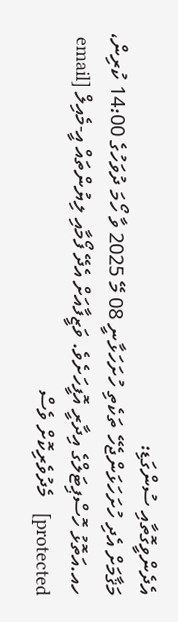އެދެންވީގޮތާއި ސުންގަޑި:
މަޤާމަށް އެދި ހުށަހަޅަންޖެހޭ ތަކެތި ހުށަހަޅާނީ 08 މޭ 2025 ވާ ހޯމަ ދުވަހުގެ 14:00 ކުރިން، ހއ.އަތޮޅު ހޮސްޕިޓަލްގެ އިދާރީ އޮފީހަށެވެ. ވަޒީފާއަށް އެދޭ ފޯމާއި ލިޔުންތައް އީ-މެއިލް [email protected]   މެދުވެރިކޮށް ވެސް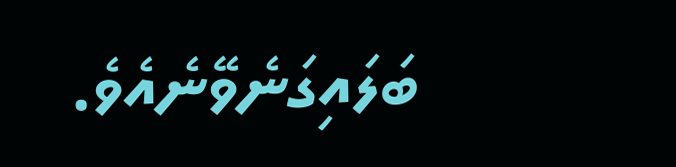ބަލައިގަނެވޭނެއެވެ.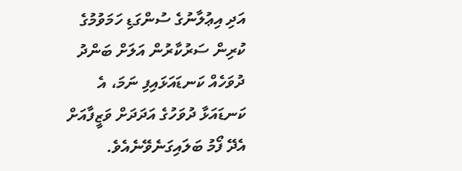އަދި އިޢުލާނުގެ ސުންގަޑި ހަމަވުމުގެ ކުރިން ސަރުކާރުން އަލަށް ބަންދު ދުވަހެއް ކަނޑައަޅައިފި ނަމަ، އެ ކަނޑައަޅާ ދުވަހުގެ އަދަދަށް ވަޒީފާއަށް އެދޭ ފޯމު ބަލައިގަނެވޭނެއެވެ.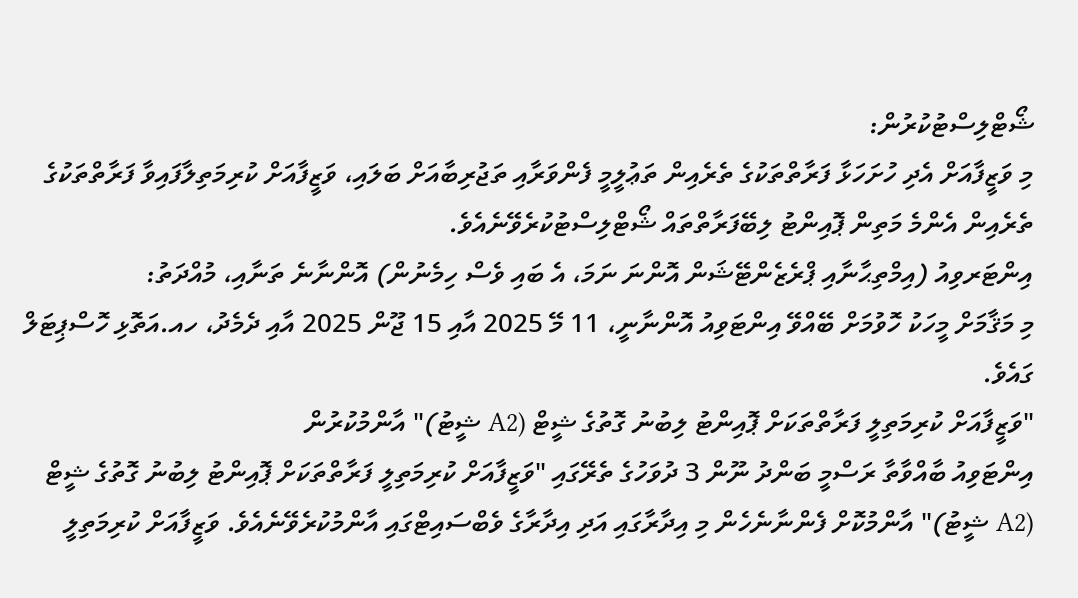ޝޯޓްލިސްޓުކުރުން:
މި ވަޒީފާއަށް އެދި ހުށަހަޅާ ފަރާތްތަކުގެ ތެރެއިން ތަޢުލީމީ ފެންވަރާއި ތަޖުރިބާއަށް ބަލައި، ވަޒީފާއަށް ކުރިމަތިލާފައިވާ ފަރާތްތަކުގެ ތެރެއިން އެންމެ މަތިން ޕޮއިންޓު ލިބޭފަރާތްތައް ޝޯޓްލިސްޓުކުރެވޭނެއެވެ.
އިންޓަރވިއު (އިމްތިޙާނާއި ޕްރެޒެންޓޭޝަން އޮންނަ ނަމަ، އެ ބައި ވެސް ހިމެނުން) އޮންނާނެ ތަނާއި، މުއްދަތު:
މި މަޤާމަށް މީހަކު ހޮވުމަށް ބޭއްވޭ އިންޓަވިއު އޮންނާނީ، 11 މޭ 2025 އާއި 15 ޖޫން 2025 އާއި ދެމެދު، ހއ.އަތޮޅި ހޮސްޕިޓަލް ގައެވެ.
"ވަޒީފާއަށް ކުރިމަތިލީ ފަރާތްތަކަށް ޕޮއިންޓު ލިބުނު ގޮތުގެ ޝީޓް (A2 ޝީޓު)" އާންމުކުރުން
އިންޓަވިއު ބާއްވާތާ ރަސްމީ ބަންދު ނޫން 3 ދުވަހުގެ ތެރޭގައި "ވަޒީފާއަށް ކުރިމަތިލީ ފަރާތްތަކަށް ޕޮއިންޓު ލިބުނު ގޮތުގެ ޝީޓް (A2 ޝީޓު)" އާންމުކޮށް ފެންނާނެހެން މި އިދާރާގައި އަދި އިދާރާގެ ވެބްސައިޓްގައި އާންމުކުރެވޭނެއެވެ. ވަޒީފާއަށް ކުރިމަތިލީ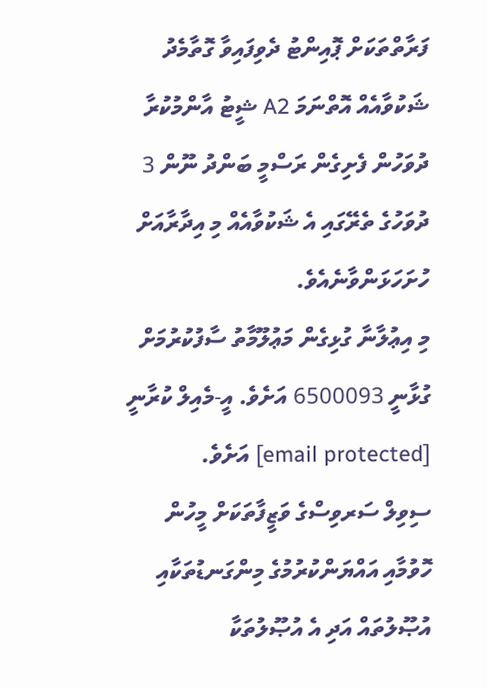ފަރާތްތަކަށް ޕޮއިންޓު ދެވިފައިވާ ގޮތާމެދު ޝަކުވާއެއް އޮތްނަމަ A2 ޝީޓު އާންމުކުރާ ދުވަހުން ފެށިގެން ރަސްމީ ބަންދު ނޫން 3 ދުވަހުގެ ތެރޭގައި އެ ޝަކުވާއެއް މި އިދާރާއަށް ހުށަހަޅަންވާނެއެވެ.
މި އިޢުލާނާ ގުޅިގެން މަޢުލޫމާތު ސާފުކުރުމަށް ގުޅާނީ 6500093 އަށެވެ. އީ-މެއިލް ކުރާނީ [email protected] އަށެވެ.
ސިވިލް ސަރވިސްގެ ވަޒީފާތަކަށް މީހުން ހޮވުމާއި އައްޔަންކުރުމުގެ މިންގަނޑުތަކާއި އުޞޫލުތައް އަދި އެ އުޞޫލުތަކާ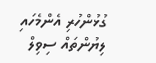ގުޅުންހުރި އެންމެހައި ލިޔުންތައް ސިވިލް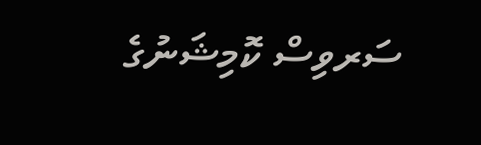ސަރވިސް ކޮމިޝަނުގެ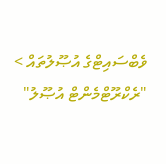ވެބްސައިޓްގެ އުޞޫލުތައް > "ރެކްރޫޓްމެންޓް އުޞޫލު"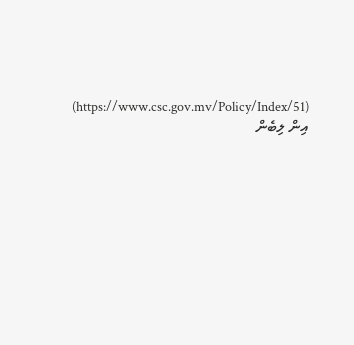(https://www.csc.gov.mv/Policy/Index/51) އިން ލިބެން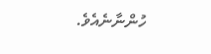ހުންނާނެއެވެ.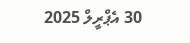30 އެޕްރީލް 2025